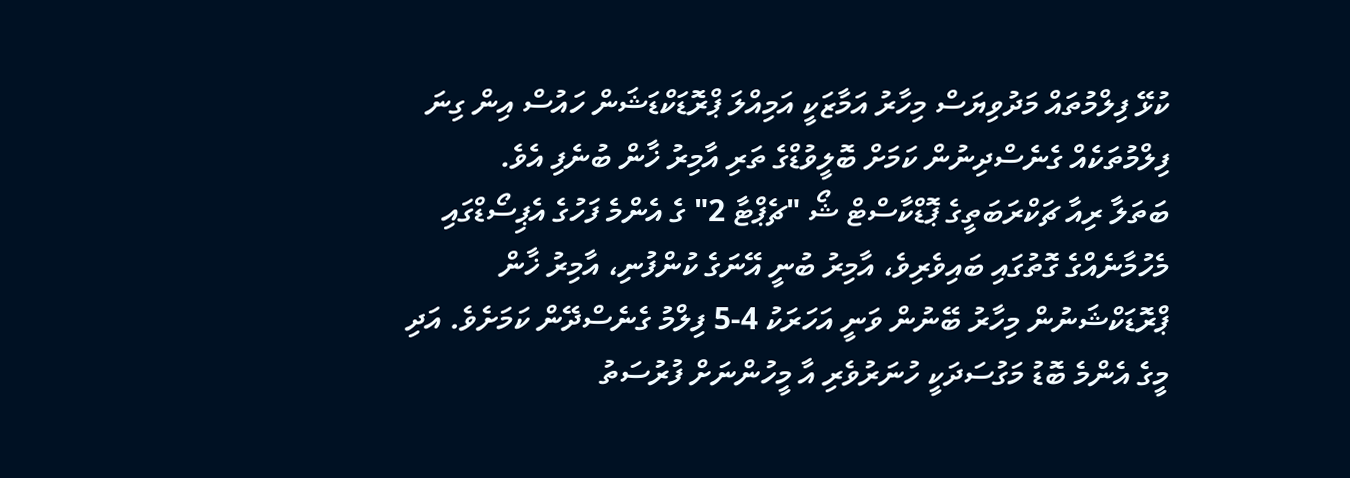ކުޅޭ ފިލްމުތައް މަދުވިޔަސް މިހާރު އަމާޒަކީ އަމިއްލަ ޕްރޮޑަކްޑަޝަން ހައުސް އިން ގިނަ ފިލްމުތަކެއް ގެނެސްދިނުން ކަމަށް ބޮލީވުޑްގެ ތަރި އާމިރު ޚާން ބުނެފި އެވެ.
ބަތަލާ ރިއާ ޗަކްރަބަތީގެ ޕޮޑްކާސްޓް ޝޯ "ޗެޕްޓާ 2" ގެ އެންމެ ފަހުގެ އެޕިސޯޑްގައި މެހުމާނެއްގެ ގޮތުގައި ބައިވެރިވެ، އާމިރު ބުނީ އޭނަގެ ކުންފުނި، އާމިރު ޚާން ޕްރޮޑަކްޝަނުން މިހާރު ބޭނުން ވަނީ އަހަރަކު 4-5 ފިލްމު ގެނެސްދޭން ކަމަށެވެ. އަދި މީގެ އެންމެ ބޮޑު މަގުސަދަކީ ހުނަރުވެރި އާ މީހުންނަށް ފުރުސަތު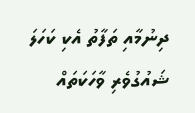ދިނުމާއި ތަފާތު އެކި ކަހަލަ ޝައުގުވެރި ވާހަކަތައް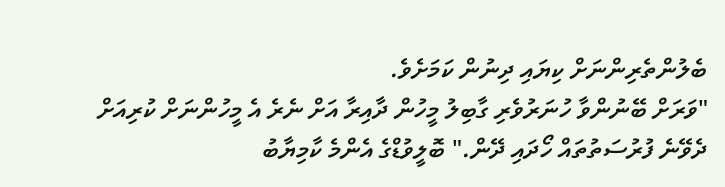ބެލުންތެރިންނަށް ކިޔައި ދިނުން ކަމަށެވެ.
"ވަރަށް ބޭނުންވާ ހުނަރުވެރި ގާބިލު މީހުން ދާއިރާ އަށް ނެރެ އެ މީހުންނަށް ކުރިއަށް ދެވޭނެ ފުރުސަތުތައް ހޯދައި ދޭން." ބޮލީވުޑްގެ އެންމެ ކާމިޔާބު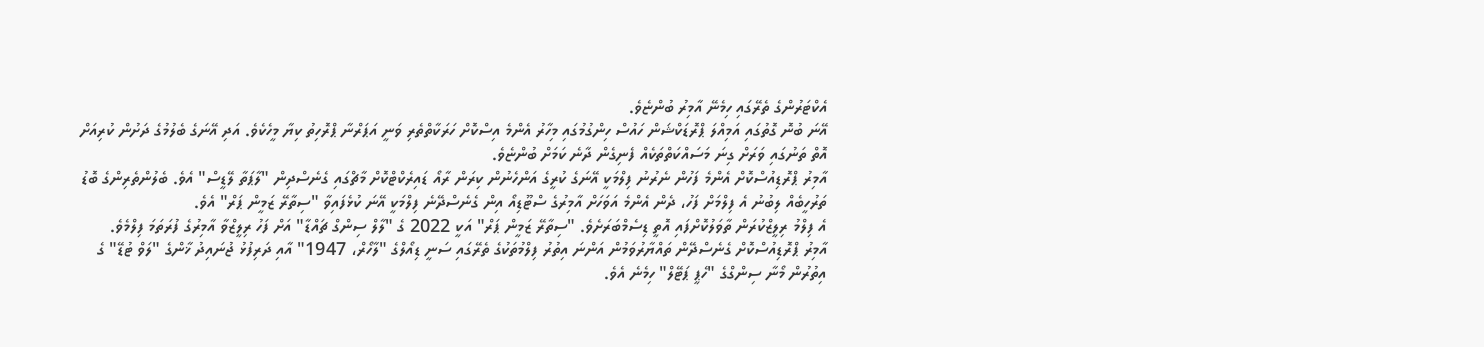އެކްޓަރުންގެ ތެރޭގައި ހިމެނޭ އާމިރު ބުންޏެވެ.
އޭނަ ބުނޮ ގޮތުގައި އަމިއްލަ ޕްރޮޑަކްޝަން ހައުސް ހިންގުމުގައި މިހާރު އެންމެ އިސްކޮށް ހަރަކާތްތެރި ވަނީ އަޕަރްނާ ޕްރޮހިތު ކިޔާ މީހެކެވެ. އަދި އޭނަގެ ބެލުމުގެ ދަށުން ކުރިއަށް އޮތް ތަނުގައި ވަރަށް ގިނަ މަސައްކަތްތަކެއް ފެނިގެން ދާނެ ކަމަށް ބުންޏެވެ.
އާމިރު ޕްރޮޑިއުސްކޮށް އެންމެ ފަހުން ނެރުނު ފިލްމަކީ އޭނަގެ ކުރީގެ އަންހެނުން ކިރަން ރާއޯ ޑައިރެކްޓްކޮށް މާޗްގައި ގެނެސްދިން "ލާޕަތާ ލޭޑީސް" އެވެ. ބެލުންތެރިންގެ ބޮޑު ތަރުހީބެއް ލިބުނު އެ ފިލްމަށް ފަހު، ދެން އެންމެ އަވަހަށް އާމިރުގެ ސްޓޫޑިއޯ އިން ގެނެސްދޭނެ ފިލްމަކީ އޭނަ ކުޅެފައިވާ "ސިތާރޭ ޒަމީން ޕަރް" އެވެ.
އެ ފިލްމު ރިލީޒްކުރަން ތާވަލުކޮށްފައި އޮތީ ޑިސެމްބަރަށެވެ. "ސިތާރޭ ޒަމީން ޕަރް" އަކީ 2022 ގެ "ލާލް ސިންގް ޗައްޑާ" އަށް ފަހު ރިލީޒްވާ އާމިރުގެ ފުރަތަމަ ފިލްމެވެ.
އާމިރު ޕްރޮޑިއުސްކޮށް ގެނެސްދޭން ތައްޔާރުވަމުން އަންނަ އިތުރު ފިލްމުތަކުގެ ތެރޭގައި ސަނީ ޑިއޯލްގެ "ލާހޯރް، 1947" އާއި ދަރިފުޅު ޖުނައިދު ޚާންގެ "ލަވް ޓުޑޭ" ގެ އިތުރުން މޯނާ ސިންގްގެ "ހެޕީ ޕަޓޭލް" ހިމެނެ އެވެ.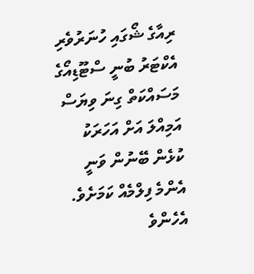ރިއާގެ ޝޯގައި ހުނަރުވެރި އެކްޓަރު ބުނީ ސްޓޫޑިއޯގެ މަސައްކަތް ގިނަ ވިޔަސް އަމިއްލަ އަށް އަހަރަކު ކުޅެން ބޭނުން ވަނީ އެންމެ ފިލްމެއް ކަމަށެވެ. އެހެންވެ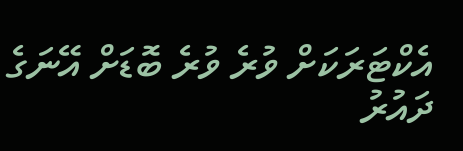އެކްޓަރަކަށް ވުރެ ވުރެ ބޮޑަށް އޭނަގެ ދައުރު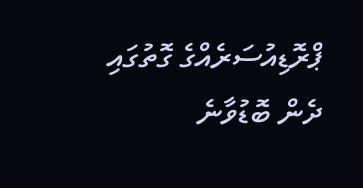ޕްރޮޑިއުސަރެއްގެ ގޮތުގައި ދެން ބޮޑުވާނެ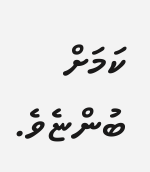ކަމަށް ބުންޏެވެ.